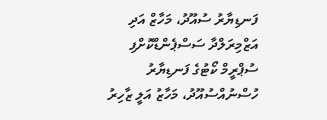ފަނޑިޔާރު ސުއޫދު، މަހާޒް އަދި އަޒްމިރަލްދާ ސަސްޕެންޑްކޮށްފި
ސުޕްރީމް ކޯޓުގެ ފަނޑިޔާރު ހުސްނުއްސުއޫދު، މަހާޒު އަލީ ޒާހިރު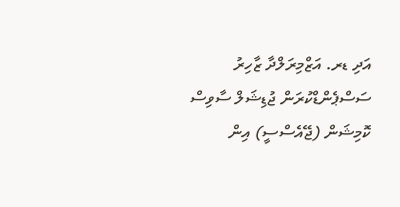އަދި ޑރ. އަޒްމިރަލްދާ ޒާހިރު ސަސްޕެންޑްކުރަން ޖުޑިޝަލް ސާވިސް ކޮމިޝަން (ޖޭއެސްސީ) އިން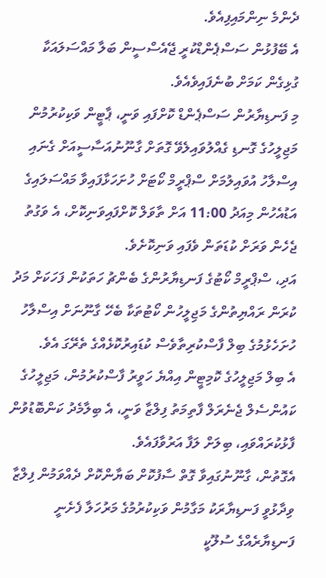ދެންމެ ނިންމައިފިއެވެ.
އެ ބޭފުޅުން ސަސްޕެންޑްކުރީ ޖޭއެސްސީން ބަލާ މައްސަލައަކާ ގުޅިގެން ކަމަށް ބުނެފައިވެއެވެ.
މި ފަނޑިޔާރުން ސަސްޕެންޑް ކޮށްފައި ވަނީ، ޕާޓީން ވަކިކުރުމުން މަޖިލީހުގެ ގޮނޑި ގެއްލުވައިލެވޭ ގޮތަށް ގާނޫނުއަސާސީއަށް ގެނައި އިސްލާހު އުވައިލުމަށް ސްޕްރީމް ކޯޓަށް ހުށަހަޅާފައިވާ މައްސަލައިގެ އަޑުއެހުން މިއަދު 11:00 އަށް ތާވަލް ކޮށްފައިވަނިކޮށް، އެ ވަގުތު ޖެހެން ވަރަށް ކުޑަތަން ވެފައި ވަނިކޮށެވެ.
އަދި، ސްޕްރީމް ކޯޓުގެ ފަނޑިޔާރުންގެ ބެންޗު ހަތަކުން ފަހަކަށް މަދު ކުރަން ރައްޔިތުންގެ މަޖިލީހުން ކޯޓުތަކާ ބެހޭ ގާނޫނަށް އިސްލާހު ހުށަހެޅުމުގެ ބިލް ފާސްކުރިތާވެސް ކުޑައިރުކޮޅެއްގެ ތެރޭގަ އެވެ.
އެ ބިލް މަޖިލީހުގެ ކޮމިޓީން އިއްޔެ ހަވީރު ފާސްކުރުމުން، މަޖިލީހުގެ ކައުންސެލް ޖެނެރަލް ފާތިމަތު ފިލްޒާ ވަނީ، އެ ބިލާމެދު ކަންބޮޑުވުން ފާޅުކުރައްވައި، ބިލަށް ލަފާ އަރުވާފައެވެ.
އެގޮތުން، ގާނޫނުގައިވާ ގޮތް ސާފުކޮށް ބަޔާންކޮށް ދެއްވަމުން ފިލްޒާ ވިދާޅުވީ ފަނޑިޔާރަކު މަގާމުން ވަކިކުރުމުގެ މަރުހަލާ ފެށެނީ ފަނޑިޔާރެއްގެ ސުލޫކީ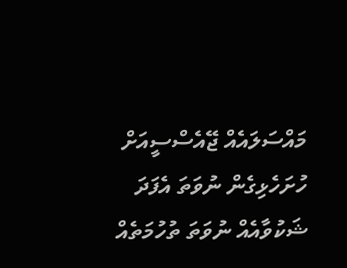މައްސަލައެއް ޖޭއެސްސީއަށް ހުށަހެޅިގެން ނުވަތަ އެފަދަ ޝަކުވާއެއް ނުވަތަ ތުހުމަތެއް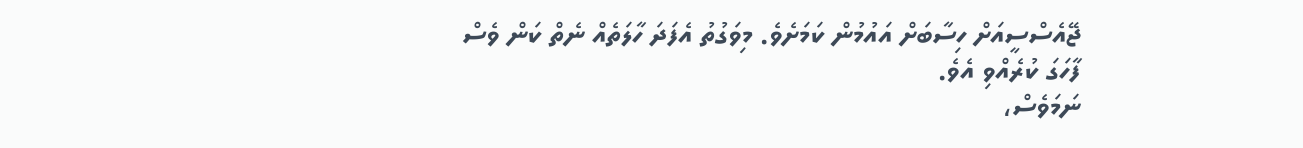ޖޭއެސްސީއަށް ހިސާބަށް އައުމުން ކަމަށެވެ. މިވަގުތު އެފަދަ ހާލަތެއް ނެތް ކަން ވެސް ފާހަގަ ކުރެއްވި އެވެ.
ނަމަވެސް،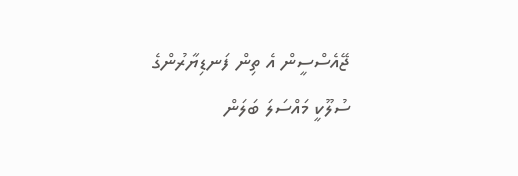ޖޭއެސްސީން އެ ތިން ފަނޑިޔާރުންގެ ސުލޫކީ މައްސަލަ ބަލަން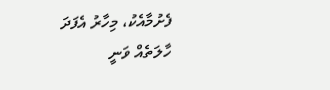ފެށުމާއެކު، މިހާރު އެފަދަ ހާލަތެއް ވަނީ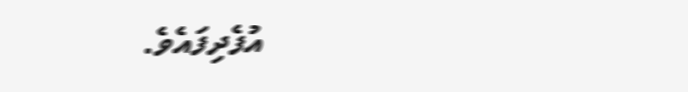އުފެދިފައެވެ.